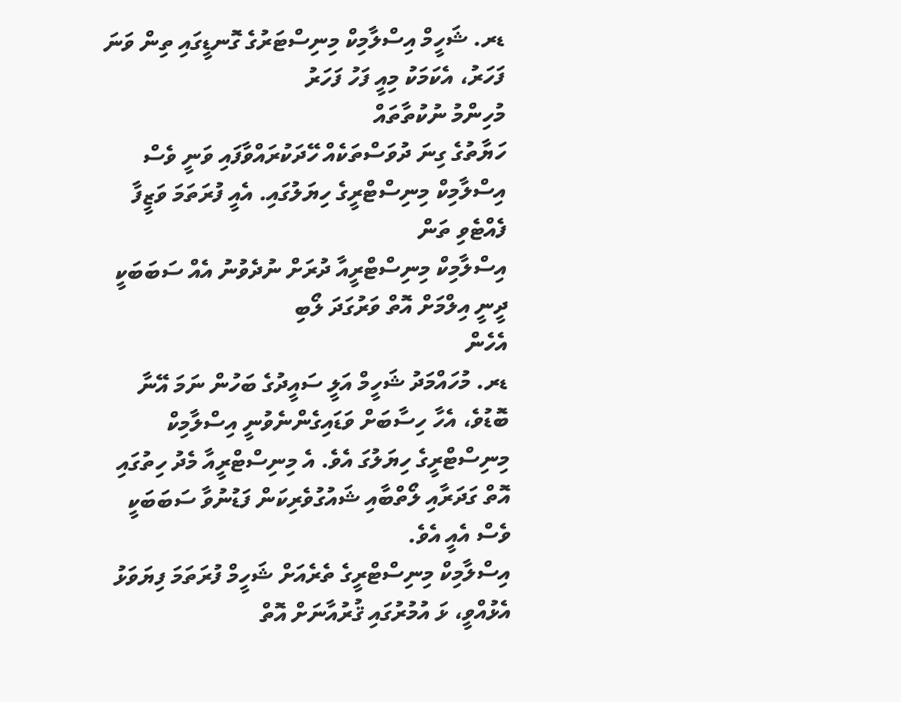ޑރ. ޝަހީމް އިސްލާމިކް މިނިސްޓަރުގެ ގޮނޑީގައި ތިން ވަނަ ފަހަރު، އެކަމަކު މިއީ ފަހު ފަހަރު
މުހިންމު ނުކުތާތައް
ހަޔާތުގެ ގިނަ ދުވަސްތަކެއް ހޭދަކުރައްވާފައި ވަނީ ވެސް އިސްލާމިކް މިނިސްޓްރީގެ ހިޔަލުގައި. އެއީ ފުރަތަމަ ވަޒީފާ ފެއްޓެވި ތަން
އިސްލާމިކް މިނިސްޓްރީއާ ދުރަށް ނުދެވުނު އެއް ސަބަބަކީ ދީނީ އިލްމަށް އޮތް ވަރުގަދަ ލޯބި
އެހެން
ޑރ. މުހައްމަދު ޝަހީމް އަލީ ސައީދުގެ ބަހުން ނަމަ އޭނާ ބޮޑުވެ، އެހާ ހިސާބަށް ވަޑައިގެންނެވުނީ އިސްލާމިކް މިނިސްޓްރީގެ ހިޔަލުގަ އެވެ. އެ މިނިސްޓްރީއާ މެދު ހިތުގައި އޮތް ގަދަރާއި ލޯތްބާއި ޝައުގުވެރިކަން ފަޑުނުވާ ސަބަބަކީ ވެސް އެއީ އެވެ.
އިސްލާމިކް މިނިސްޓްރީގެ ތެރެއަށް ޝަހީމް ފުރަތަމަ ފިޔަވަޅު އެޅުއްވީ، ޅަ އުމުރުގައި ޤުރުއާނަށް އޮތް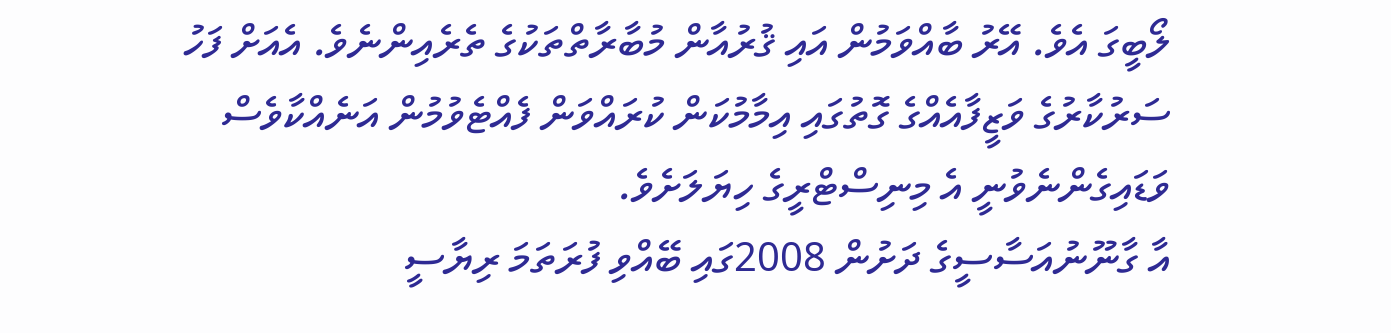ލޯބީގަ އެވެ. އޭރު ބާއްވަމުން އައި ޤުރުއާން މުބާރާތްތަކުގެ ތެރެއިންނެވެ. އެއަށް ފަހު ސަރުކާރުގެ ވަޒީފާއެއްގެ ގޮތުގައި އިމާމުކަން ކުރައްވަން ފެއްޓެވުމުން އަނެއްކާވެސް ވަޑައިގެންނެވުނީ އެ މިނިސްޓްރީގެ ހިޔަލަށެވެ.
އާ ގާނޫނުއަސާސީގެ ދަށުން 2008ގައި ބޭއްވި ފުރަތަމަ ރިޔާސީ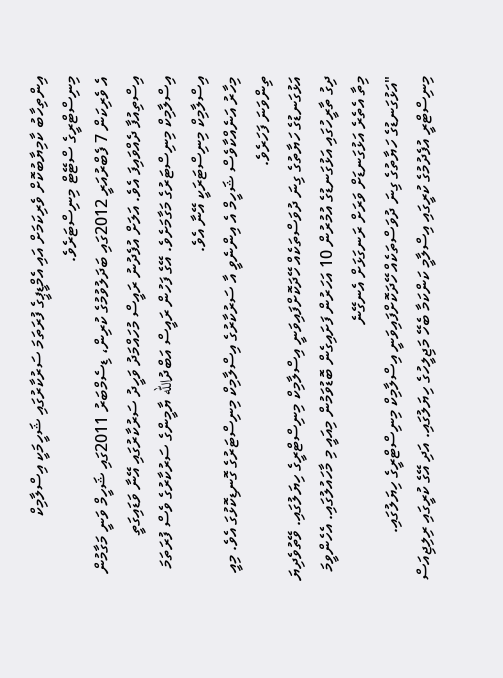އިންތިހާބު ކާމިޔާބުކޮށް ވެރިކަމަށް އައި އެމްޑީޕީގެ ފުރަތަމަ ސަރުކާރުގައި ޝަހީމަކީ އިސްލާމިކް މިނިސްޓްރީގެ ސްޓޭޓް މިނިސްޓަރެވެ.
އެ ވެރިކަން 7 ފެބްރުއަރީ 2012ގައި ބަދަލުވުމުގެ ކުރިން، ޑިސެމްބަރު 2011ގައި ޝަހީމް ވަނީ މަގާމުން އިސްތިއުފާ ދެއްވައިފަ އެވެ. އަލަށް އުފެދުނު ރައީސް މުހައްމަދު ވަހީދު ސަރުކާރުގައި އޭނާ ވަޑައިގަތީ އިސްލާމިކް މިނިސްޓަރުގެ މަގާމަށެވެ. އޭގެ ފަހުން ރައީސް އަބްދުالله ޔާމީންގެ ސަރުކާރުގެ ވެސް ފުރަތަމަ އިސްލާމިކް މިނިސްޓަރަކީ އޭނާ އެވެ.
މިހާރު އަނެއްކާވެސް ޝަހީމް އެ އިންނެވީ އާ ސަރުކާރުގެ އިސްލާމިކް މިނިސްޓަރުގެ ގޮނޑިކޮޅުގަ އެވެ. މިއީ ތިންވަނަ ފަހަރެވެ.
އަޅުގަނޑުގެ ހަޔާތުގެ ގިނަ ދުވަސްތަކެއް ހޭދަކޮށްފައިވަނީ އިސްލާމިކް މިނިސްޓްރީގެ ހިޔަލުގައި. ވޭތުވެދިޔަ ދިގު ތާރީހުގައި އަޅުގަނޑުގެ އުމުރުން 10 އަހަރުން ފަށައިގެން ބޮޑުވަމުން މިއައީ މި މާހައުލުގައި. އެހެންވީމަ މިތާ އެތެރެ އަޅުގަނޑަށް ވަރަށް ރަނގަޅަށް އެނގޭނެ
"އަޅުގަނޑުގެ ހަޔާތުގެ ގިނަ ދުވަސްތަކެއް ހޭދަކޮށްފައިވަނީ އިސްލާމިކް މިނިސްޓްރީގެ ހިޔަލުގައި. މިނިސްޓްރީ އުފެދުމުގެ ކުރީގައި އިސްލާމީ ކަންކަމާ ބެހޭ މަޖިލީހުގެ ހިޔަލުގައި. އަދި އޭގެ ކުރީގައި ރިލިޖިއަސް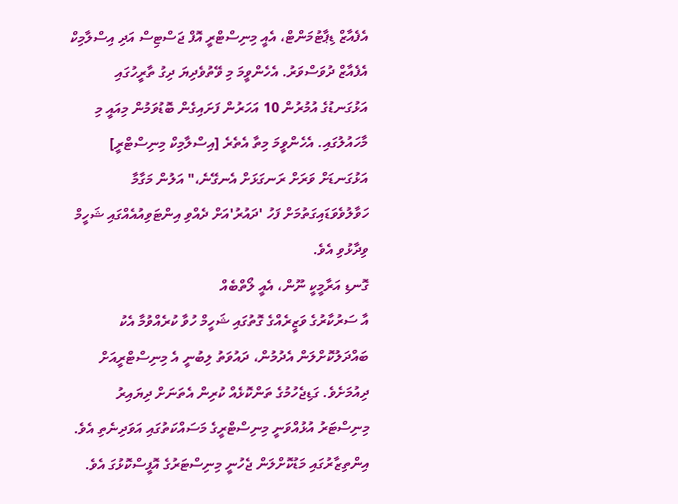އެފެއާޒް ޑިޕާޓުމަންޓް، އެއީ މިނިސްޓްރީ އޮފް ޖަސްޓިސް އަދި އިސްލާމިކް އެފެއާޒް ދުވަސްވަރު. އެހެންވީމަ މި ވޭތުވެދިޔަ ދިގު ތާރީހުގައި އަޅުގަނޑުގެ އުމުރުން 10 އަހަރުން ފަށައިގެން ބޮޑުވަމުން މިއައީ މި މާހައުލުގައި. އެހެންވީމަ މިތާ އެތެރެ [އިސްލާމިކް މިނިސްޓްރީ] އަޅުގަނޑަށް ވަރަށް ރަނގަޅަށް އެނގޭނެ،" އަލުން މަގާމާ ހަވާލުވެވަޑައިގަތުމަށް ފަހު 'ދައުރު'އަށް ދެއްވި އިންޓަވިއުއެއްގައި ޝަހީމް ވިދާޅުވި އެވެ.
ގޮނޑި އަރާމީކީ ނޫން، އެއީ ލޯތްބެއް
އާ ސަރުކާރުގެ ވަޒީރެއްގެ ގޮތުގައި ޝަހީމް ހުވާ ކުރެއްވުމާ އެކު ބައްދަލުކޮށްލަން އެދުމުން، ދައުވަތު ލިބުނީ އެ މިނިސްޓްރީއަށް ދިއުމަށެވެ. ގަޑިޖެހުމުގެ ތަންކޮޅެއް ކުރިން އެތަނަށް ދިޔައިރު މިނިސްޓަރު އުޅުއްވަނީ މިނިސްޓްރީގެ މަސައްކަތުގައި އަވަދިނެތި އެވެ. އިންތިޒާރުގައި މަޑުކޮށްލަން ޖެހުނީ މިނިސްޓަރުގެ އޮފީސްކޮޅުގަ އެވެ.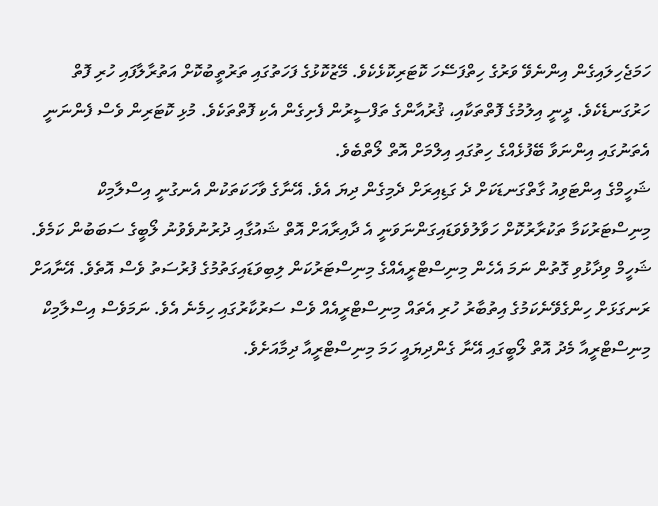ހަމަޖެހިލައިގެން އިންނެވޭ ވަރުގެ ހިތްފަސޭހަ ކޮޓަރިކޮޅެކެވެ. މޭޒުކޮޅުގެ ފަހަތުގައި ތަރުތީބުކޮށް އަތުރާލާފައި ހުރި ފޮތް ހަރުގަނޑެކެވެ. ދީނީ އިލުމުގެ ފޮތްތަކާއި، ޤުރުއާންގެ ތަފްސީރުން ފެށިގެން އެކި ފޮތްތަކެވެ. މުޅި ކޮޓަރިން ވެސް ފެންނަނީ އެތަނުގައި އިންނަވާ ބޭފުޅެއްގެ ހިތުގައި އިލްމަށް އޮތް ލޯތްބެވެ.
ޝަހީމްގެ އިންޓަވިއު ގާތްގަނޑަކަށް ދެ ގަޑިއިރަށް ދެމިގެން ދިޔަ އެވެ. އޭނާގެ ވާހަކަތަކުން އެނގުނީ އިސްލާމިކް މިނިސްޓަރުކަމާ ތަކުރާރުކޮށް ހަވާލުވެވަޑައިގަންނަވަނީ އެ ދާއިރާއަށް އޮތް ޝައުގާއި ދުރުނުވެވުނު ލޯބީގެ ސަބަބުން ކަމެވެ.
ޝަހީމް ވިދާޅުވި ގޮތުން ނަމަ އެހެން މިނިސްޓްރީއެއްގެ މިނިސްޓަރުކަން ލިބިވަޑައިގަތުމުގެ ފުރުސަތު ވެސް އޮތެވެ. އޭނާއަށް ރަނގަޅަށް ހިންގެވޭނެކަމުގެ އިތުބާރު ހުރި އެތައް މިނިސްޓްރީއެއް ވެސް ސަރުކާރުގައި ހިމެނެ އެވެ. ނަމަވެސް އިސްލާމިކް މިނިސްޓްރީއާ މެދު އޮތް ލޯބީގައި އޭނާ ގެންދިޔައީ ހަމަ މިނިސްޓްރީއާ ދިމާއަށެވެ.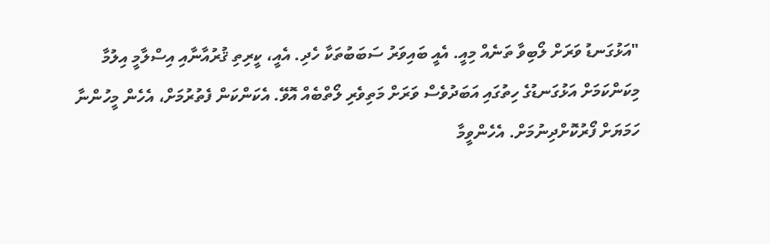"އަޅުގަނޑު ވަރަށް ލޯބިވާ ތަނެއް މިއީ. އެއީ ބައިވަރު ސަބަބުތަކާ ހެދި. އެއީ، ކީރިތި ޤުރުއާނާއި އިސްލާމީ އިލުމާ މިކަންކަމަށް އަޅުގަނޑުގެ ހިތުގައި އަބަދުވެސް ވަރަށް މަތިވެރި ލޯތްބެއް އޮވޭ. އެކަންކަން ފެތުރުމަށް، އެހެން މީހުންނާ ހަމަޔަށް ފޯރުކޮށްދިނުމަށް. އެހެންވީމާ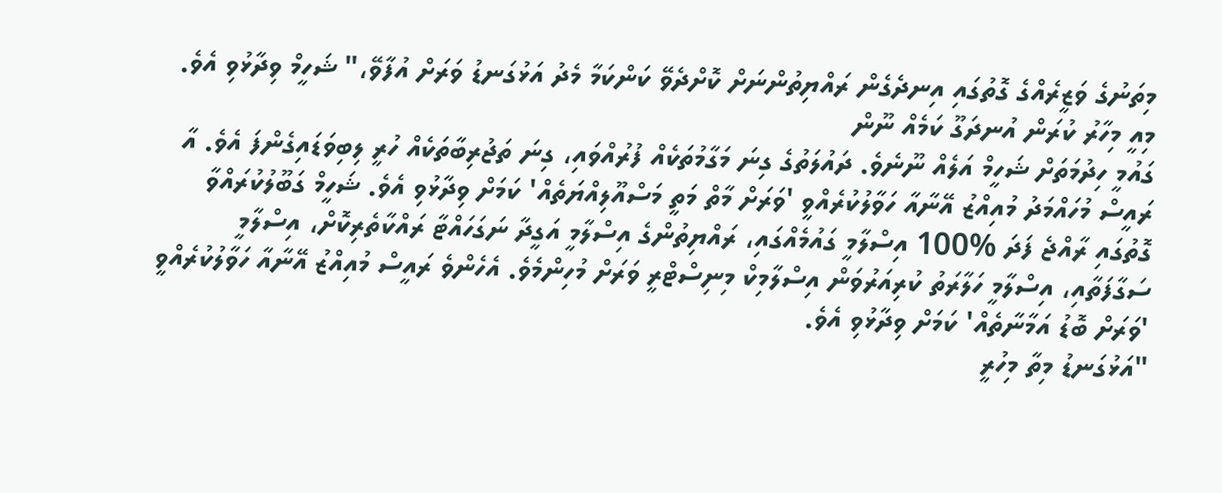މިތަނުގެ ވަޒީރެއްގެ ގޮތުގައި އިނދެގެން ރައްޔިތުންނަށް ކޮށްދެވޭ ކަންކަމާ މެދު އަޅުގަނޑު ވަރަށް އުފާވޭ،" ޝަހީމް ވިދާޅުވި އެވެ.
މިއީ މިހާރު ކުރަން އުނދަގޫ ކަމެއް ނޫން
ގައުމީ ހިދުމަތަށް ޝަހީމް އަލެއް ނޫނެވެ. ދައުލަތުގެ ގިނަ މަގާމުތަކެއް ފުރުއްވައި، ގިނަ ތަޖުރިބާތަކެއް ހުރީ ލިބިވަޑައިގެންފަ އެވެ. އާ ރައީސް މުހައްމަދު މުއިއްޒު އޭނާއާ ހަވާލުކުރެއްވީ 'ވަރަށް މާތް މަތީ މަސްއޫލިއްޔަތެއް' ކަމަށް ވިދާޅުވި އެވެ. ޝަހީމް ގަބޫލުކުރައްވާ ގޮތުގައި ރާއްޖެ ފަދަ %100 އިސްލާމީ ގައުމެއްގައި، ރައްޔިތުންގެ އިސްލާމީ އަގީދާ ނަގަހައްޓާ ރައްކާތެރިކޮށް، އިސްލާމީ ސަގާފަތާއި، އިސްލާމީ ހަލާރަތު ކުރިއަރުވަން އިސްލާމިކް މިނިސްޓްރީ ވަރަށް މުހިންމެވެ. އެހެންވެ ރައީސް މުއިއްޒު އޭނާއާ ހަވާލުކުރެއްވީ 'ވަރަށް ބޮޑު އަމާނާތެއް' ކަމަށް ވިދާޅުވި އެވެ.
"އަޅުގަނޑު މިތާ މިހުރީ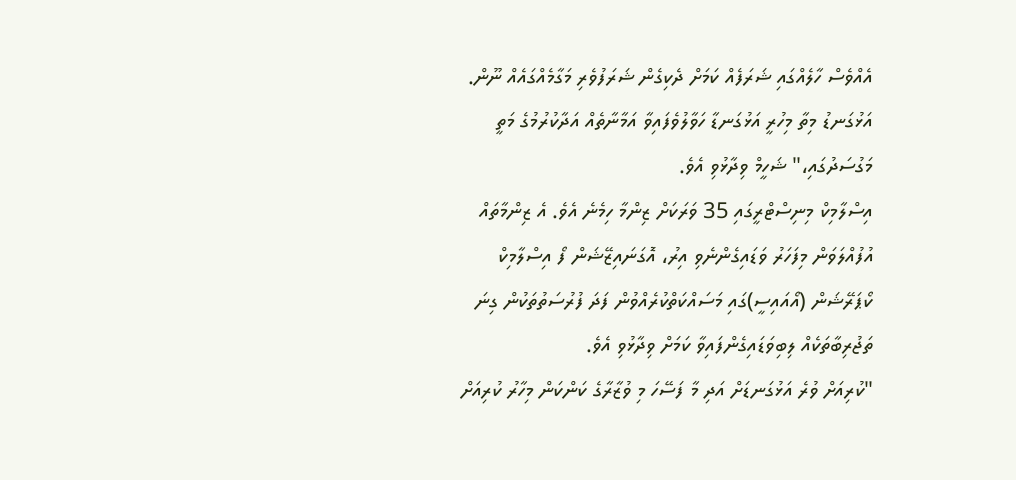އެއްވެސް ހާލެއްގައި ޝަރަފެއް ކަމަށް ދެކިގެން ޝަރަފުވެރި މަގާމެއްގައެއް ނޫން. އަޅުގަނޑު މިތާ މިހުރީ އަޅުގަނޑާ ހަވާލުވެފައިވާ އަމާނާތެއް އަދާކުރުމުގެ މަތީ މަގުސަދުގައި،" ޝަހީމް ވިދާޅުވި އެވެ.
އިސްލާމިކް މިނިސްޓްރީގައި 35 ވަރަކަށް ޒިންމާ ހިމެނެ އެވެ. އެ ޒިންމާތައް އުފުއްލަވަން މިފަހަރު ވަޑައިގެންނެވި އިރު، އޮގަނައިޒޭޝަން ފޯ އިސްލާމިކް ކޯޕަރޭޝަން (އޯއައިސީ)ގައި މަސައްކަތްކުރެއްވުން ފަދަ ފުރުސަތުތަކުން ގިނަ ތަޖުރިބާތަކެއް ލިބިވަޑައިގެންފައިވާ ކަމަށް ވިދާޅުވި އެވެ.
"ކުރިއަށް ވުރެ އަޅުގަނޑަށް އަދި މާ ފަސޭހަ މި ވުޒާރާގެ ކަންކަން މިހާރު ކުރިއަށް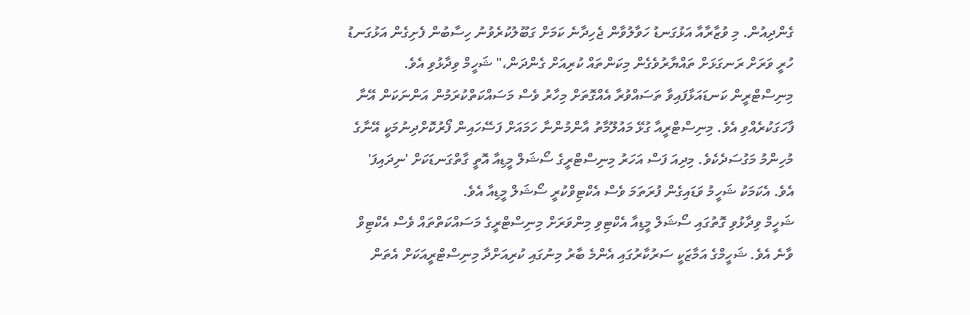ގެންދިއުން. މި ވުޒާރާއާ އަޅުގަނޑު ހަވާލުވާން ޖެހިދާނެ ކަމަށް ގަބޫލުކުރެވުނު ހިސާބުން ފެށިގެން އަޅުގަނޑު ހުރީ ވަރަށް ރަނގަޅަށް ތައްޔާރުވެގެން މިކަންތައް ކުރިއަށް ގެންދަން،" ޝަހީމް ވިދާޅުވި އެވެ.
މިނިސްޓްރީން ކަނޑައަޅާފައިވާ ތަސައްވުރާ އެއްގޮތަށް މިހާރު ވެސް މަސައްކަތްކުރަމުން އަންނަކަން އޭނާ ފާހަގަކުރެއްވި އެވެ. މިނިސްޓްރީއާ ގުޅޭ މައުލޫމާތު އާންމުންނާ ހަމައަށް ފަސޭހައިން ފޯރުކޮށްދިނުމަކީ އޭނާގެ މުހިންމު މަގުސަދެކެވެ. މިދިއަ ފަސް އަހަރު މިނިސްޓްރީގެ ސޯޝަލް މީޑިއާ އޮތީ ގާތްގަނޑަކަށް 'ނިދައިފަ' އެވެ. އެކަމަކު ޝަހީމު ވަޑައިގެން ފުރަތަމަ ވެސް އެކްޓިވްކުރީ ސޯޝަލް މީޑިއާ އެވެ.
ޝަހީމް ވިދާޅުވި ގޮތުގައި ސޯޝަލް މީޑިއާ އެކްޓިވި މިންވަރަށް މިނިސްޓްރީގެ މަސައްކަތްތައް ވެސް އެކްޓިވް ވާނެ އެވެ. ޝަހީމްގެ އަމާޒަކީ ސަރުކާރުގައި އެންމެ ބާރު މިނުގައި ކުރިއަށްދާ މިނިސްޓްރީއަކަށް އެތަން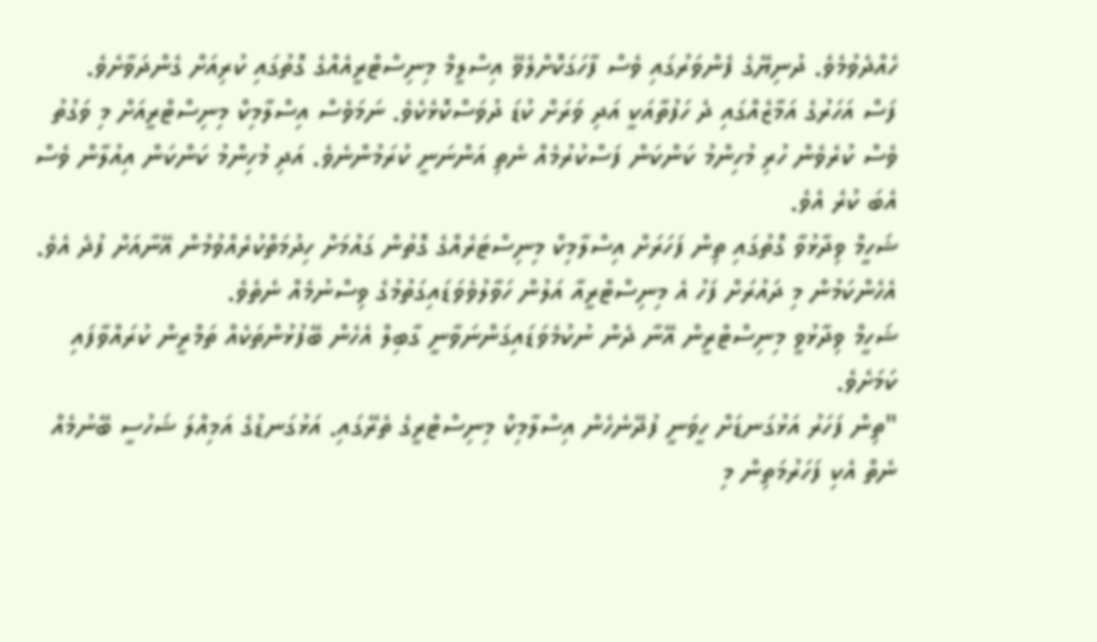ހެއްދެވުމެވެ. ދުނިޔޭގެ ފެންވަރުގައި ވެސް ފާހަގަކޮށްލެވޭ އިސްލީމް މިނިސްޓްރީއެއްގެ ގޮތުގައި ކުރިއަށް ގެންދަވާށެވެ.
ފަސް އަހަރުގެ އަމާޒެއްގައި ދެ ހަފުތާއަކީ އަދި ވަރަށް ކުޑަ ދުވަސްކޮޅެކެވެ. ނަމަވެސް އިސްލާމިކް މިނިސްޓްރީއަށް މި ވަގުތު ވެސް ކުރެވެން ހުރި މުހިންމު ކަންކަން ފަސްކުރުމެއް ނެތި އަންނަނީ ކުރަމުންނެވެ. އަދި މުހިންމު ކަންކަން އިއުލާން ވެސް އެބަ ކުރެ އެވެ.
ޝަހީމް ވިދާޅުވާ ގޮތުގައި ތިން ފަހަރަށް އިސްލާމިކް މިނިސްޓަރެއްގެ ގޮތުން ގައުމަށް ހިދުމަތްކުރެއްވުމުން އޭނާއަށް ފުދެ އެވެ. އެހެންކަމުން މި ދައުރަށް ފަހު އެ މިނިސްޓްރީއާ އަލުން ހަވާލުވެވަޑައިގަތުމުގެ ވިސްނުމެއް ނެތެވެ.
ޝަހީމް ވިދާޅުވީ މިނިސްޓްރީން އޭނާ ދެން ނުކުމެވަޑައިގަންނަވާނީ ގާބިލް އެހެން ބޭފުޅުންތަކެއް ތަމްރީން ކުރައްވާފައި ކަމަށެވެ.
"ތިން ފަހަރު އަޅުގަނޑަށް ހީވަނީ ފުދޭނެހެން އިސްލާމިކް މިނިސްޓްރީގެ ތެރޭގައި. އަޅުގަނޑުގެ އަމިއްލަ ޝަހުސީ ބޭނުމެއް ނެތް އެކި ފަހަރުމަތިން މި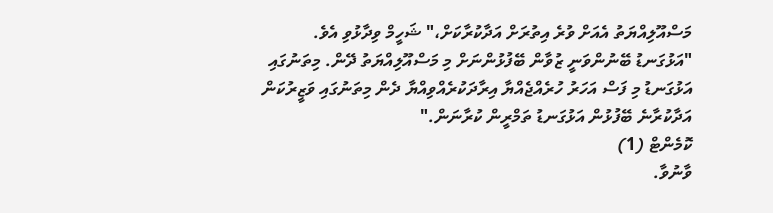މަސްއޫލިއްޔަތު އެއަށް ވުރެ އިތުރަށް އަދާކުރާކަށް،" ޝަހީމް ވިދާޅުވި އެވެ.
"އަޅުގަނޑު ބޭނުންވަނީ ޒުވާން ބޭފުޅުންނަށް މި މަސްއޫލިއްޔަތު ދޭން. މިތަނުގައި އަޅުގަނޑު މި ފަސް އަހަރު ހުރެއްޖެއްޔާ އިރާދަކުރެއްވިއްޔާ ދެން މިތަނުގައި ވަޒީރުކަން އަދާކުރާނެ ބޭފުޅުން އަޅުގަނޑު ތަމްރީން ކުރާނަން."
ކޮމެންޓް (1)
ވާނުވާ.